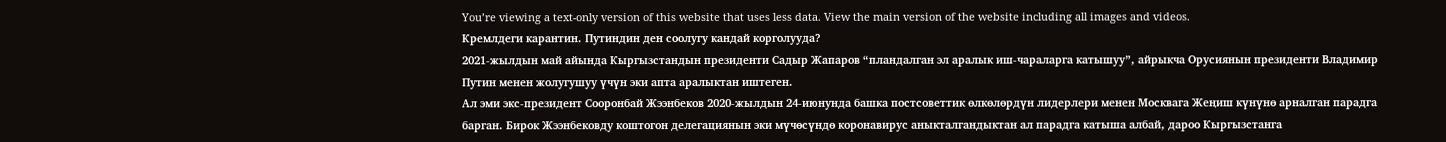You’re viewing a text-only version of this website that uses less data. View the main version of the website including all images and videos.
Кремлдеги карантин. Путиндин ден соолугу кандай корголууда?
2021-жылдын май айында Кыргызстандын президенти Садыр Жапаров “пландалган эл аралык иш-чараларга катышуу”, айрыкча Орусиянын президенти Владимир Путин менен жолугушуу үчүн эки апта аралыктан иштеген.
Ал эми экс-президент Сооронбай Жээнбеков 2020-жылдын 24-июнунда башка постсоветтик өлкөлөрдүн лидерлери менен Москвага Жеңиш күнүнө арналган парадга барган. Бирок Жээнбековду коштогон делегациянын эки мүчөсүндө коронавирус аныкталгандыктан ал парадга катыша албай, дароо Кыргызстанга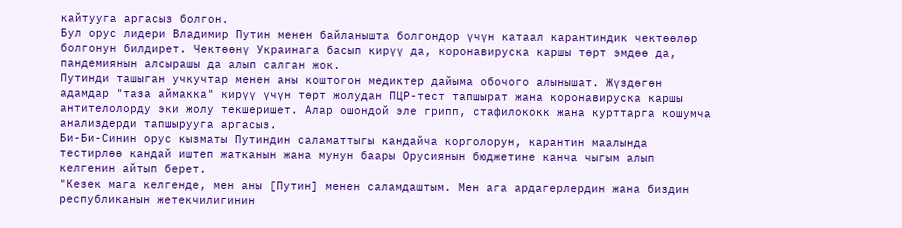кайтууга аргасыз болгон.
Бул орус лидери Владимир Путин менен байланышта болгондор үчүн катаал карантиндик чектөөлөр болгонун билдирет. Чектөөнү Украинага басып кирүү да, коронавируска каршы төрт эмдөө да, пандемиянын алсырашы да алып салган жок.
Путинди ташыган учкучтар менен аны коштогон медиктер дайыма обочого алынышат. Жүздөгөн адамдар "таза аймакка" кирүү үчүн төрт жолудан ПЦР-тест тапшырат жана коронавируска каршы антителолорду эки жолу текшеришет. Алар ошондой эле грипп, стафилококк жана курттарга кошумча анализдерди тапшырууга аргасыз.
Би-Би-Синин орус кызматы Путиндин саламаттыгы кандайча корголорун, карантин маалында тестирлөө кандай иштеп жатканын жана мунун баары Орусиянын бюджетине канча чыгым алып келгенин айтып берет.
"Кезек мага келгенде, мен аны [Путин] менен саламдаштым. Мен ага ардагерлердин жана биздин республиканын жетекчилигинин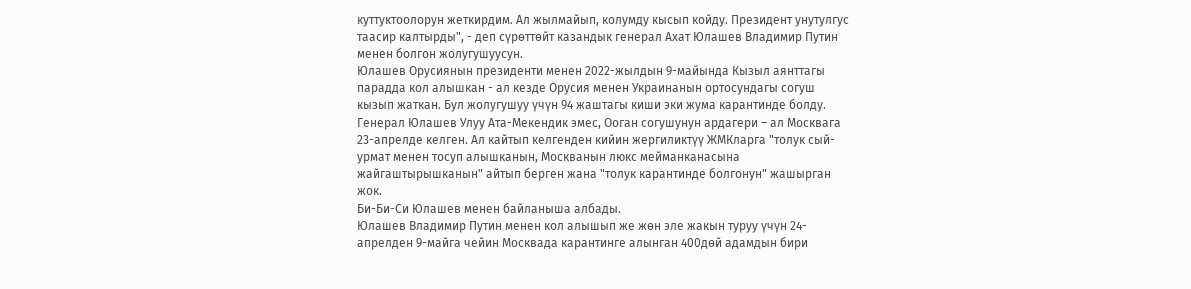куттуктоолорун жеткирдим. Ал жылмайып, колумду кысып койду. Президент унутулгус таасир калтырды", - деп сүрөттөйт казандык генерал Ахат Юлашев Владимир Путин менен болгон жолугушуусун.
Юлашев Орусиянын президенти менен 2022-жылдын 9-майында Кызыл аянттагы парадда кол алышкан - ал кезде Орусия менен Украинанын ортосундагы согуш кызып жаткан. Бул жолугушуу үчүн 94 жаштагы киши эки жума карантинде болду.
Генерал Юлашев Улуу Ата-Мекендик эмес, Ооган согушунун ардагери – ал Москвага 23-апрелде келген. Ал кайтып келгенден кийин жергиликтүү ЖМКларга "толук сый-урмат менен тосуп алышканын, Москванын люкс мейманканасына жайгаштырышканын" айтып берген жана "толук карантинде болгонун" жашырган жок.
Би-Би-Си Юлашев менен байланыша албады.
Юлашев Владимир Путин менен кол алышып же жөн эле жакын туруу үчүн 24-апрелден 9-майга чейин Москвада карантинге алынган 400дөй адамдын бири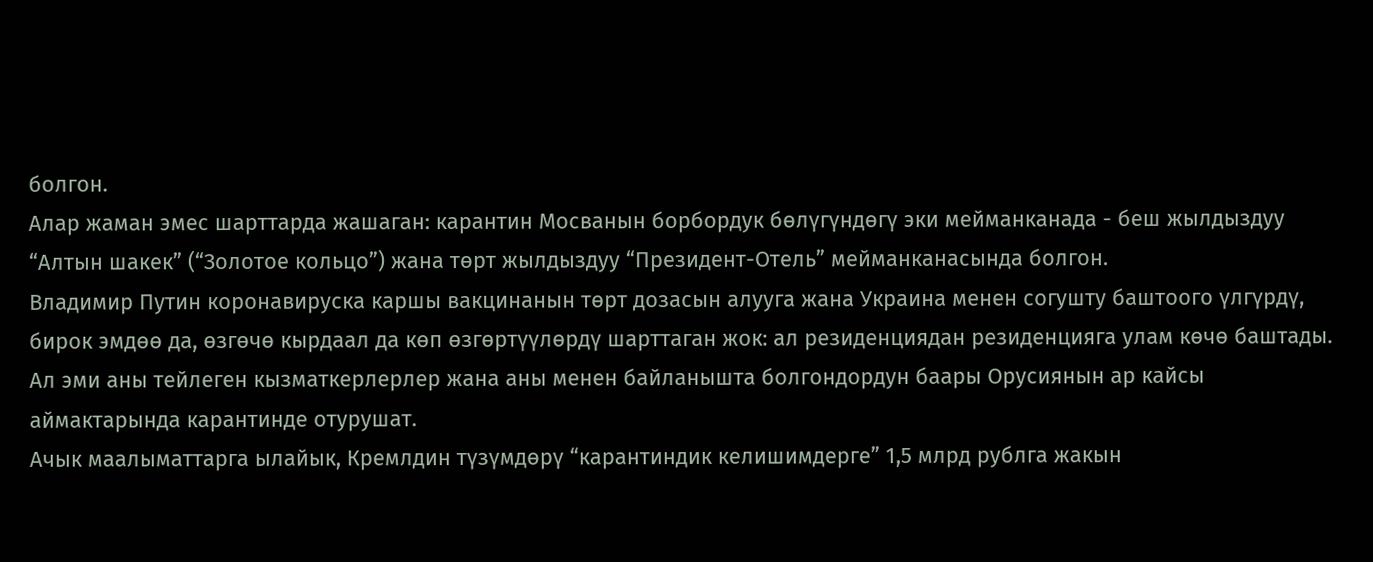болгон.
Алар жаман эмес шарттарда жашаган: карантин Мосванын борбордук бөлүгүндөгү эки мейманканада - беш жылдыздуу “Алтын шакек” (“Золотое кольцо”) жана төрт жылдыздуу “Президент-Отель” мейманканасында болгон.
Владимир Путин коронавируска каршы вакцинанын төрт дозасын алууга жана Украина менен согушту баштоого үлгүрдү, бирок эмдөө да, өзгөчө кырдаал да көп өзгөртүүлөрдү шарттаган жок: ал резиденциядан резиденцияга улам көчө баштады. Ал эми аны тейлеген кызматкерлерлер жана аны менен байланышта болгондордун баары Орусиянын ар кайсы аймактарында карантинде отурушат.
Ачык маалыматтарга ылайык, Кремлдин түзүмдөрү “карантиндик келишимдерге” 1,5 млрд рублга жакын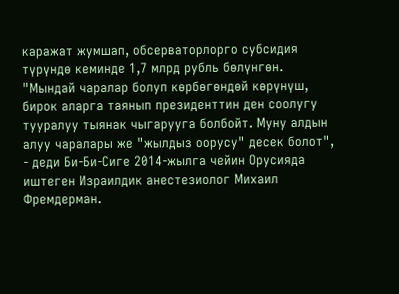каражат жумшап, обсерваторлорго субсидия түрүндө кеминде 1,7 млрд рубль бөлүнгөн.
"Мындай чаралар болуп көрбөгөндөй көрүнүш, бирок аларга таянып президенттин ден соолугу тууралуу тыянак чыгарууга болбойт. Муну алдын алуу чаралары же "жылдыз оорусу" десек болот", - деди Би-Би-Сиге 2014-жылга чейин Орусияда иштеген Израилдик анестезиолог Михаил Фремдерман.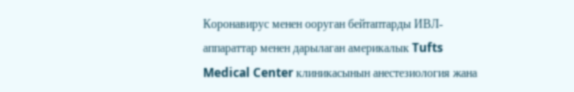Коронавирус менен ооруган бейтаптарды ИВЛ-аппараттар менен дарылаган америкалык Tufts Medical Center клиникасынын анестезиология жана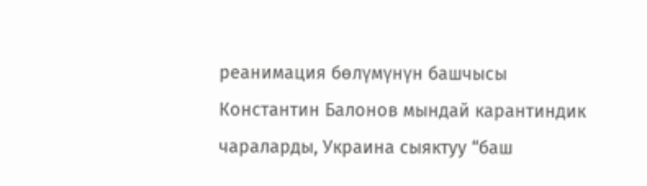реанимация бөлүмүнүн башчысы Константин Балонов мындай карантиндик чараларды, Украина сыяктуу “баш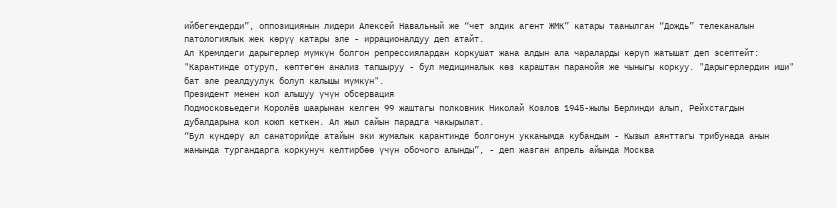ийбегендерди”, оппозициянын лидери Алексей Навальный же “чет элдик агент ЖМК” катары таанылган “Дождь” телеканалын патологиялык жек көрүү катары эле - иррационалдуу деп атайт.
Ал Кремлдеги дарыгерлер мүмкүн болгон репрессиялардан коркушат жана алдын ала чараларды көрүп жатышат деп эсептейт: "Карантинде отуруп, көптөгөн анализ тапшыруу - бул медициналык көз караштан паранойя же чыныгы коркуу. "Дарыгерлердин иши" бат эле реалдуулук болуп калышы мүмкүн".
Президент менен кол алышуу үчүн обсервация
Подмосковьедеги Королёв шаарынан келген 99 жаштагы полковник Николай Козлов 1945-жылы Берлинди алып, Рейхстагдын дубалдарына кол коюп кеткен. Ал жыл сайын парадга чакырылат.
“Бул күндөрү ал санаторийде атайын эки жумалык карантинде болгонун укканымда кубандым - Кызыл аянттагы трибунада анын жанында тургандарга коркунуч келтирбөө үчүн обочого алынды”, - деп жазган апрель айында Москва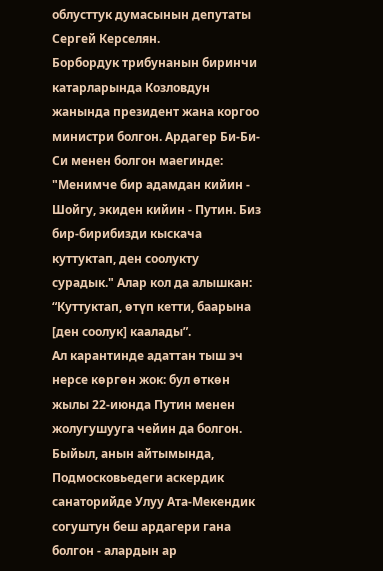облусттук думасынын депутаты Сергей Керселян.
Борбордук трибунанын биринчи катарларында Козловдун жанында президент жана коргоо министри болгон. Ардагер Би-Би-Си менен болгон маегинде: "Менимче бир адамдан кийин - Шойгу, экиден кийин - Путин. Биз бир-бирибизди кыскача куттуктап, ден соолукту сурадык." Алар кол да алышкан: “Куттуктап, өтүп кетти, баарына [ден соолук] каалады”.
Ал карантинде адаттан тыш эч нерсе көргөн жок: бул өткөн жылы 22-июнда Путин менен жолугушууга чейин да болгон.
Быйыл, анын айтымында, Подмосковьедеги аскердик санаторийде Улуу Ата-Мекендик согуштун беш ардагери гана болгон - алардын ар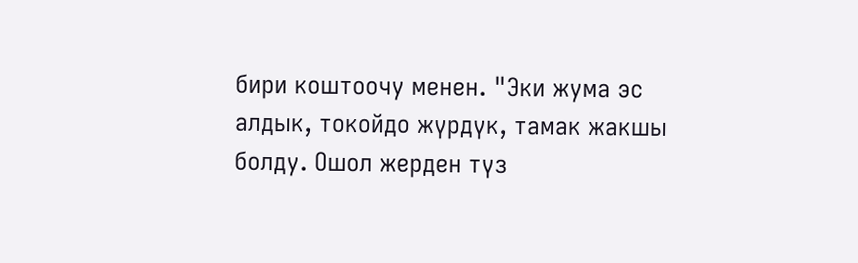бири коштоочу менен. "Эки жума эс алдык, токойдо жүрдүк, тамак жакшы болду. Ошол жерден түз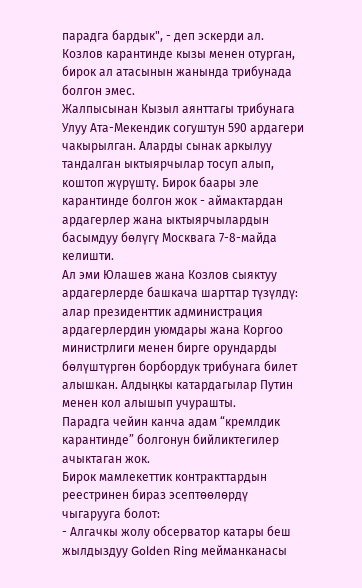парадга бардык", - деп эскерди ал. Козлов карантинде кызы менен отурган, бирок ал атасынын жанында трибунада болгон эмес.
Жалпысынан Кызыл аянттагы трибунага Улуу Ата-Мекендик согуштун 590 ардагери чакырылган. Аларды сынак аркылуу тандалган ыктыярчылар тосуп алып, коштоп жүрүштү. Бирок баары эле карантинде болгон жок - аймактардан ардагерлер жана ыктыярчылардын басымдуу бөлүгү Москвага 7-8-майда келишти.
Ал эми Юлашев жана Козлов сыяктуу ардагерлерде башкача шарттар түзүлдү: алар президенттик администрация ардагерлердин уюмдары жана Коргоо министрлиги менен бирге орундарды бөлүштүргөн борбордук трибунага билет алышкан. Алдыңкы катардагылар Путин менен кол алышып учурашты.
Парадга чейин канча адам “кремлдик карантинде” болгонун бийликтегилер ачыктаган жок.
Бирок мамлекеттик контракттардын реестринен бираз эсептөөлөрдү чыгарууга болот:
- Алгачкы жолу обсерватор катары беш жылдыздуу Golden Ring мейманканасы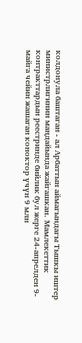колдонула баштаган - ал Арбаттын аймагындагы Тышкы иштер министрлигинин маңдайында жайгашкан. Мамлекеттик контракттардын реестринде бийлик бул жерге 24-апрелден 9-майга чейин жашаган коноктор үчүн 9 млн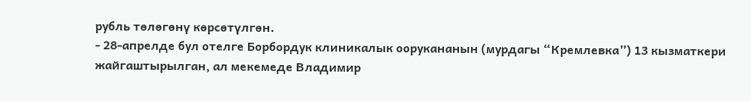рубль төлөгөнү көрсөтүлгөн.
- 28-апрелде бул отелге Борбордук клиникалык оорукананын (мурдагы “Кремлевка”) 13 кызматкери жайгаштырылган, ал мекемеде Владимир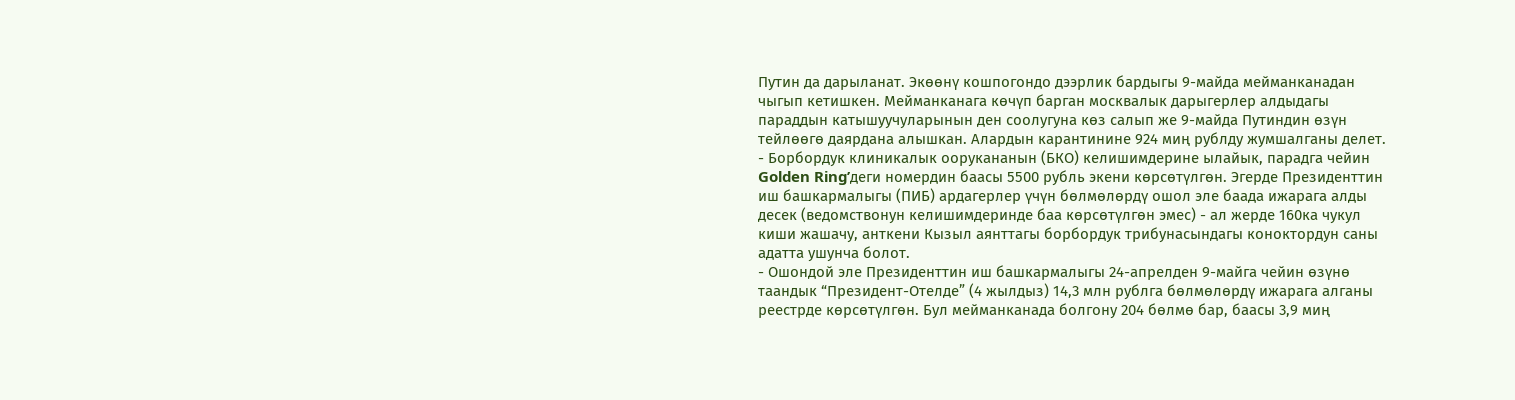Путин да дарыланат. Экөөнү кошпогондо дээрлик бардыгы 9-майда мейманканадан чыгып кетишкен. Мейманканага көчүп барган москвалык дарыгерлер алдыдагы параддын катышуучуларынын ден соолугуна көз салып же 9-майда Путиндин өзүн тейлөөгө даярдана алышкан. Алардын карантинине 924 миң рублду жумшалганы делет.
- Борбордук клиникалык оорукананын (БКО) келишимдерине ылайык, парадга чейин Golden Ring’деги номердин баасы 5500 рубль экени көрсөтүлгөн. Эгерде Президенттин иш башкармалыгы (ПИБ) ардагерлер үчүн бөлмөлөрдү ошол эле баада ижарага алды десек (ведомствонун келишимдеринде баа көрсөтүлгөн эмес) - ал жерде 160ка чукул киши жашачу, анткени Кызыл аянттагы борбордук трибунасындагы коноктордун саны адатта ушунча болот.
- Ошондой эле Президенттин иш башкармалыгы 24-апрелден 9-майга чейин өзүнө таандык “Президент-Отелде” (4 жылдыз) 14,3 млн рублга бөлмөлөрдү ижарага алганы реестрде көрсөтүлгөн. Бул мейманканада болгону 204 бөлмө бар, баасы 3,9 миң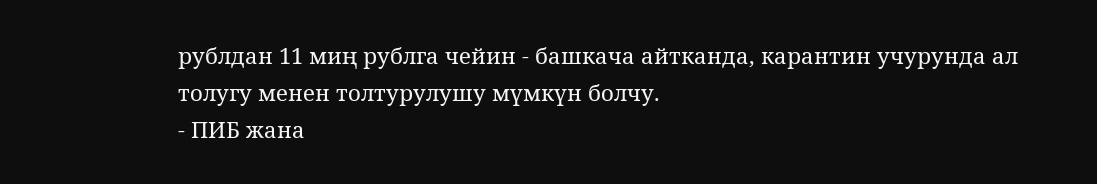рублдан 11 миң рублга чейин - башкача айтканда, карантин учурунда ал толугу менен толтурулушу мүмкүн болчу.
- ПИБ жана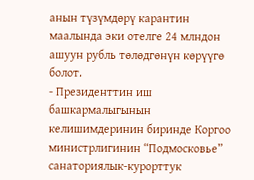анын түзүмдөрү карантин маалында эки отелге 24 млндон ашуун рубль төлөдгөнүн көрүүгө болот.
- Президенттин иш башкармалыгынын келишимдеринин биринде Коргоо министрлигинин “Подмосковье” санаториялык-курорттук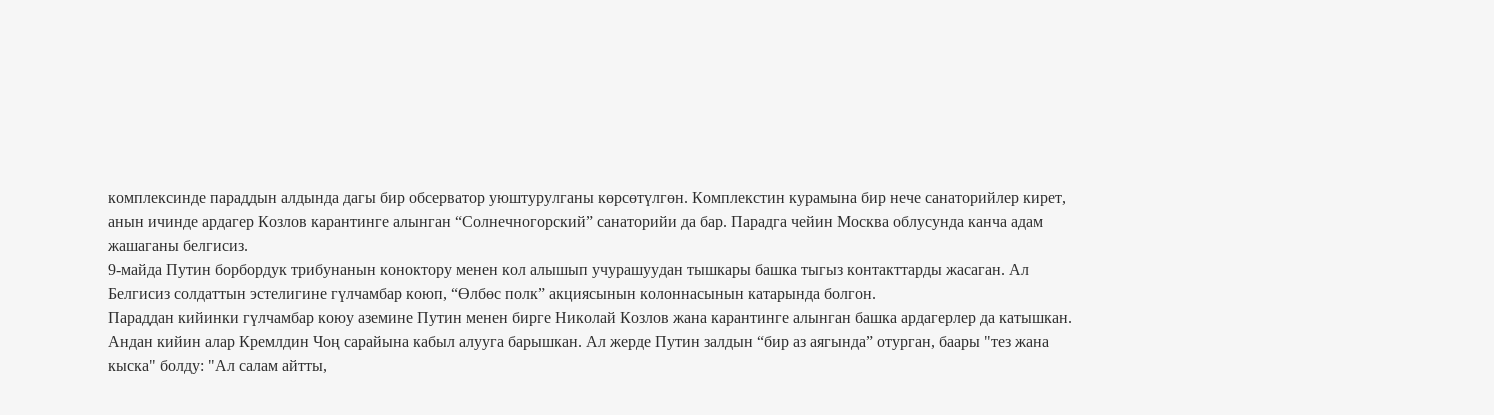комплексинде параддын алдында дагы бир обсерватор уюштурулганы көрсөтүлгөн. Комплекстин курамына бир нече санаторийлер кирет, анын ичинде ардагер Козлов карантинге алынган “Солнечногорский” санаторийи да бар. Парадга чейин Москва облусунда канча адам жашаганы белгисиз.
9-майда Путин борбордук трибунанын коноктору менен кол алышып учурашуудан тышкары башка тыгыз контакттарды жасаган. Ал Белгисиз солдаттын эстелигине гүлчамбар коюп, “Өлбөс полк” акциясынын колоннасынын катарында болгон.
Параддан кийинки гүлчамбар коюу аземине Путин менен бирге Николай Козлов жана карантинге алынган башка ардагерлер да катышкан. Андан кийин алар Кремлдин Чоң сарайына кабыл алууга барышкан. Ал жерде Путин залдын “бир аз аягында” отурган, баары "тез жана кыска" болду: "Ал салам айтты,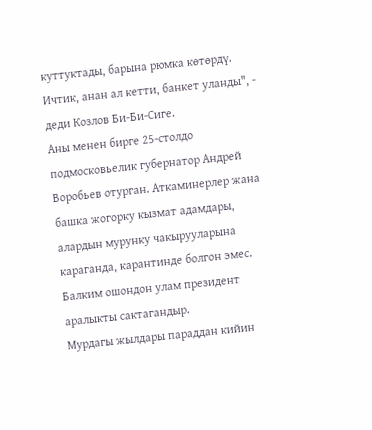куттуктады, барына рюмка көтөрдү. Ичтик, анан ал кетти, банкет уланды", - деди Козлов Би-Би-Сиге.
Аны менен бирге 25-столдо подмосковьелик губернатор Андрей Воробьев отурган. Аткаминерлер жана башка жогорку кызмат адамдары, алардын мурунку чакырууларына караганда, карантинде болгон эмес. Балким ошондон улам президент аралыкты сактагандыр.
Мурдагы жылдары параддан кийин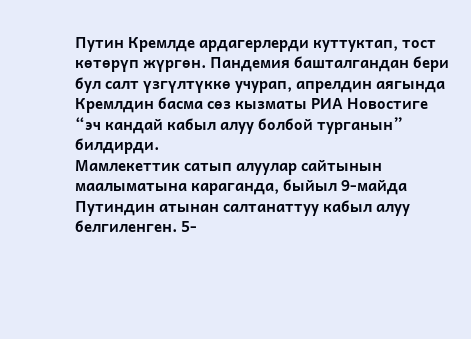Путин Кремлде ардагерлерди куттуктап, тост көтөрүп жүргөн. Пандемия башталгандан бери бул салт үзгүлтүккө учурап, апрелдин аягында Кремлдин басма сөз кызматы РИА Новостиге “эч кандай кабыл алуу болбой турганын” билдирди.
Мамлекеттик сатып алуулар сайтынын маалыматына караганда, быйыл 9-майда Путиндин атынан салтанаттуу кабыл алуу белгиленген. 5-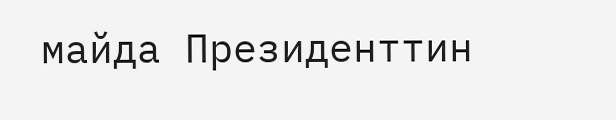майда Президенттин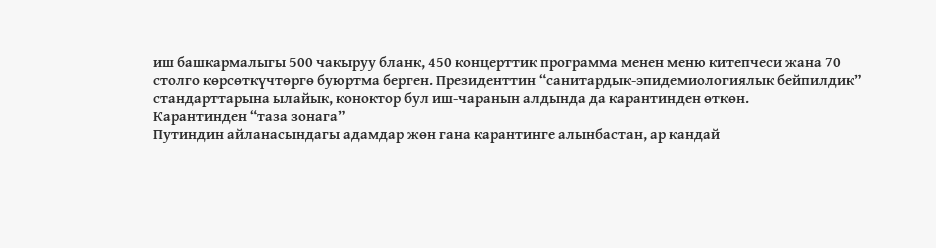иш башкармалыгы 500 чакыруу бланк, 450 концерттик программа менен меню китепчеси жана 70 столго көрсөткүчтөргө буюртма берген. Президенттин “санитардык-эпидемиологиялык бейпилдик” стандарттарына ылайык, коноктор бул иш-чаранын алдында да карантинден өткөн.
Карантинден “таза зонага”
Путиндин айланасындагы адамдар жөн гана карантинге алынбастан, ар кандай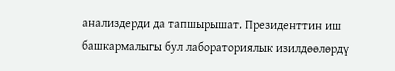анализдерди да тапшырышат. Президенттин иш башкармалыгы бул лабораториялык изилдөөлөрдү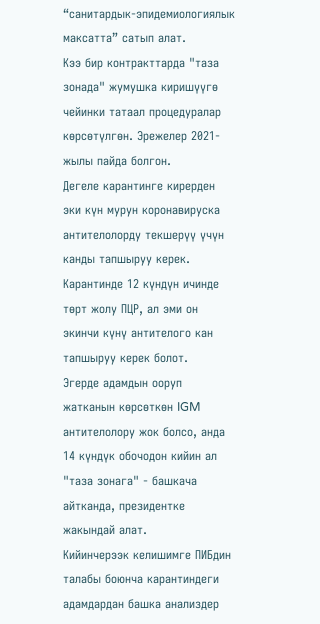“санитардык-эпидемиологиялык максатта” сатып алат.
Кээ бир контракттарда "таза зонада" жумушка киришүүгө чейинки татаал процедуралар көрсөтүлгөн. Эрежелер 2021-жылы пайда болгон.
Дегеле карантинге кирерден эки күн мурун коронавируска антителолорду текшерүү үчүн канды тапшыруу керек. Карантинде 12 күндүн ичинде төрт жолу ПЦР, ал эми он экинчи күнү антителого кан тапшыруу керек болот.
Эгерде адамдын ооруп жатканын көрсөткөн IGM антителолору жок болсо, анда 14 күндүк обочодон кийин ал "таза зонага" - башкача айтканда, президентке жакындай алат.
Кийинчерээк келишимге ПИБдин талабы боюнча карантиндеги адамдардан башка анализдер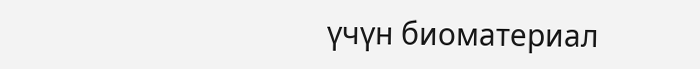үчүн биоматериал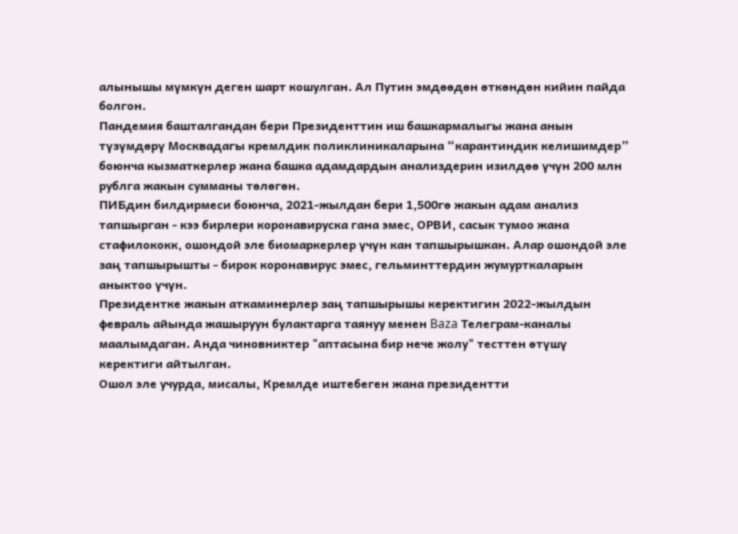алынышы мүмкүн деген шарт кошулган. Ал Путин эмдөөдөн өткөндөн кийин пайда болгон.
Пандемия башталгандан бери Президенттин иш башкармалыгы жана анын түзүмдөрү Москвадагы кремлдик поликлиникаларына “карантиндик келишимдер” боюнча кызматкерлер жана башка адамдардын анализдерин изилдөө үчүн 200 млн рублга жакын сумманы төлөгөн.
ПИБдин билдирмеси боюнча, 2021-жылдан бери 1,500гө жакын адам анализ тапшырган - кээ бирлери коронавируска гана эмес, ОРВИ, сасык тумоо жана стафилококк, ошондой эле биомаркерлер үчүн кан тапшырышкан. Алар ошондой эле заң тапшырышты - бирок коронавирус эмес, гельминттердин жумурткаларын аныктоо үчүн.
Президентке жакын аткаминерлер заң тапшырышы керектигин 2022-жылдын февраль айында жашыруун булактарга таянуу менен Baza Телеграм-каналы маалымдаган. Анда чиновниктер "аптасына бир нече жолу" тесттен өтүшү керектиги айтылган.
Ошол эле учурда, мисалы, Кремлде иштебеген жана президентти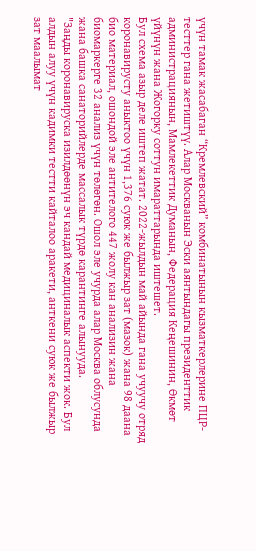үчүн тамак жасабаган “Кремлевский” комбинатынын кызматкерлерине ПЦР-тесттер гана жетиштүү. Алар Москванын Эски аянтындагы президенттик администрациянын, Мамлекеттик Думанын, Федерация Кеңешинин, Өкмөт үйүнүн жана Жогорку соттун имараттарында иштешет.
Бул схема азыр деле иштеп жатат. 2022-жылдын май айында гана учуучу отряд коронавирусту аныктоо үчүн 1,376 суюк же былжыр зат (мазок) жана 98 даана био материал, ошондой эле антителого 447 жолу кан анализин жана биомаркерге 32 анализ үчүн төлөгөн. Ошол эле учурда алар Москва облусунда жана башка санаторийлерде массалык түрдө карантинге алынууда.
"Заңды коронавируска изилдөөнүн эч кандай медициналык аспекти жок. Бул алдын алуу үчүн кадимки тестти кайталоо аракети, анткени суюк же былжыр зат маалымат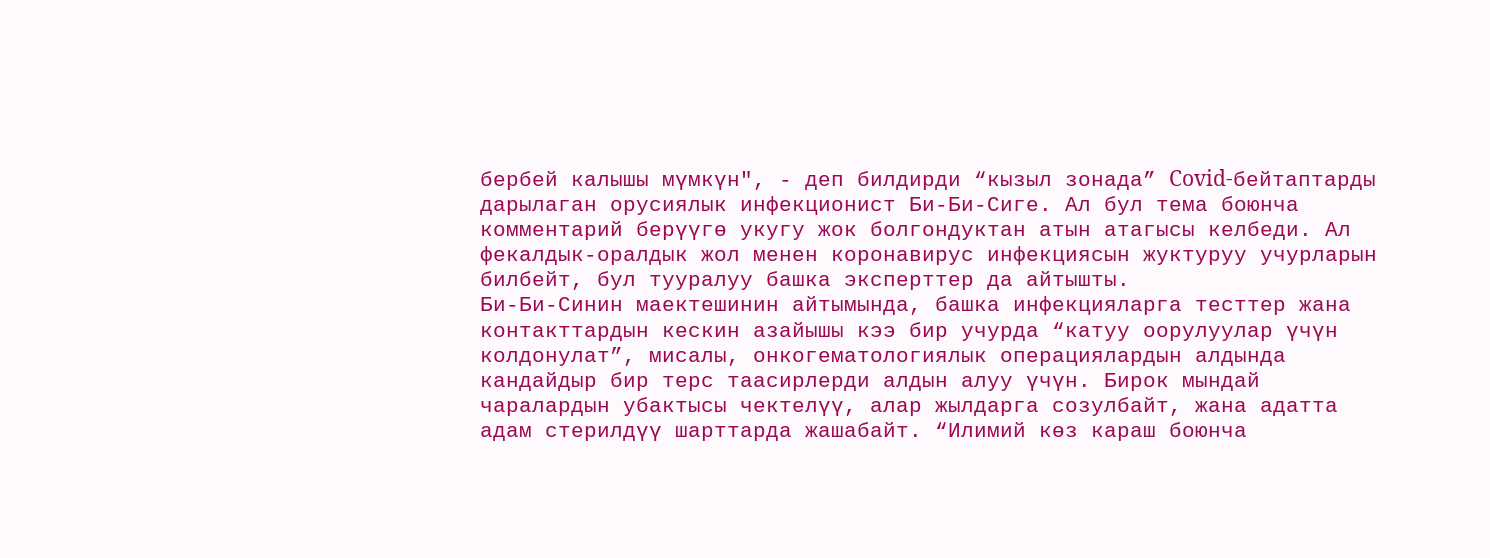бербей калышы мүмкүн", - деп билдирди “кызыл зонада” Covid-бейтаптарды дарылаган орусиялык инфекционист Би-Би-Сиге. Ал бул тема боюнча комментарий берүүгө укугу жок болгондуктан атын атагысы келбеди. Ал фекалдык-оралдык жол менен коронавирус инфекциясын жуктуруу учурларын билбейт, бул тууралуу башка эксперттер да айтышты.
Би-Би-Синин маектешинин айтымында, башка инфекцияларга тесттер жана контакттардын кескин азайышы кээ бир учурда “катуу оорулуулар үчүн колдонулат”, мисалы, онкогематологиялык операциялардын алдында кандайдыр бир терс таасирлерди алдын алуу үчүн. Бирок мындай чаралардын убактысы чектелүү, алар жылдарга созулбайт, жана адатта адам стерилдүү шарттарда жашабайт. “Илимий көз караш боюнча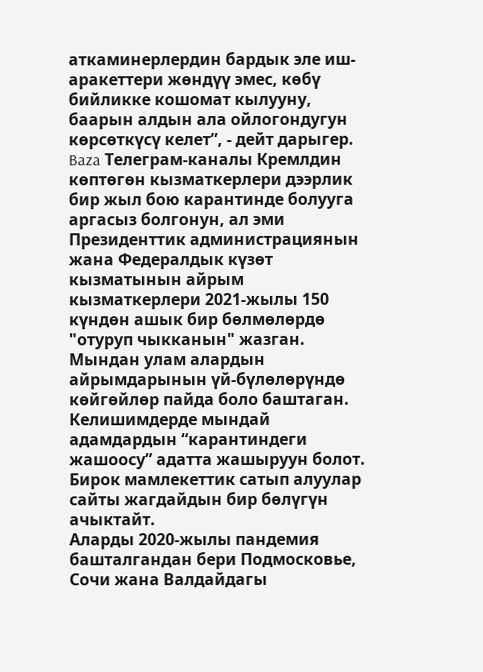аткаминерлердин бардык эле иш-аракеттери жөндүү эмес, көбү бийликке кошомат кылууну, баарын алдын ала ойлогондугун көрсөткүсү келет”, - дейт дарыгер.
Baza Телеграм-каналы Кремлдин көптөгөн кызматкерлери дээрлик бир жыл бою карантинде болууга аргасыз болгонун, ал эми Президенттик администрациянын жана Федералдык күзөт кызматынын айрым кызматкерлери 2021-жылы 150 күндөн ашык бир бөлмөлөрдө "отуруп чыкканын" жазган. Мындан улам алардын айрымдарынын үй-бүлөлөрүндө көйгөйлөр пайда боло баштаган.
Келишимдерде мындай адамдардын “карантиндеги жашоосу” адатта жашыруун болот. Бирок мамлекеттик сатып алуулар сайты жагдайдын бир бөлүгүн ачыктайт.
Аларды 2020-жылы пандемия башталгандан бери Подмосковье, Сочи жана Валдайдагы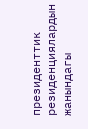президенттик резиденциялардын жанындагы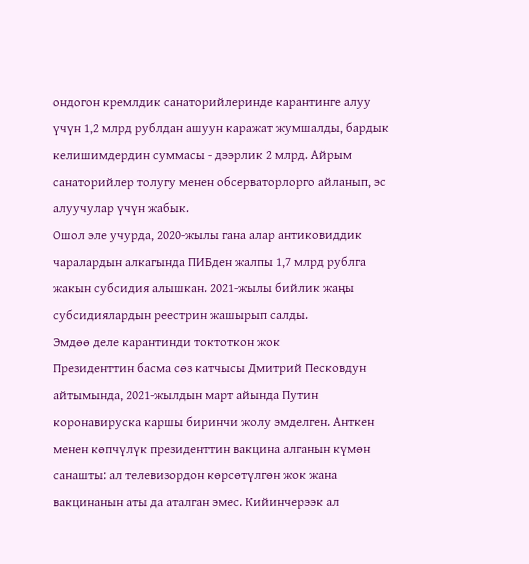ондогон кремлдик санаторийлеринде карантинге алуу үчүн 1,2 млрд рублдан ашуун каражат жумшалды, бардык келишимдердин суммасы - дээрлик 2 млрд. Айрым санаторийлер толугу менен обсерваторлорго айланып, эс алуучулар үчүн жабык.
Ошол эле учурда, 2020-жылы гана алар антиковиддик чаралардын алкагында ПИБден жалпы 1,7 млрд рублга жакын субсидия алышкан. 2021-жылы бийлик жаңы субсидиялардын реестрин жашырып салды.
Эмдөө деле карантинди токтоткон жок
Президенттин басма сөз катчысы Дмитрий Песковдун айтымында, 2021-жылдын март айында Путин коронавируска каршы биринчи жолу эмделген. Анткен менен көпчүлүк президенттин вакцина алганын күмөн санашты: ал телевизордон көрсөтүлгөн жок жана вакцинанын аты да аталган эмес. Кийинчерээк ал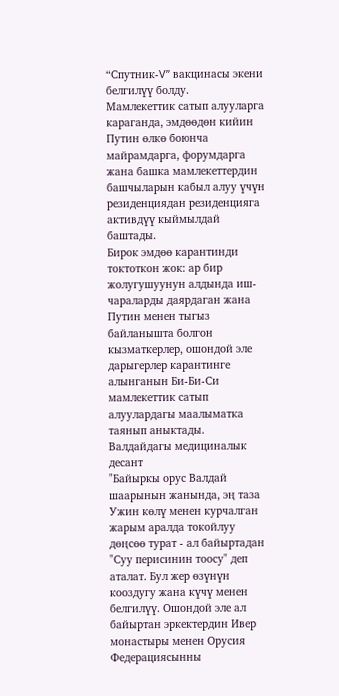“Спутник-V” вакцинасы экени белгилүү болду.
Мамлекеттик сатып алууларга караганда, эмдөөдөн кийин Путин өлкө боюнча майрамдарга, форумдарга жана башка мамлекеттердин башчыларын кабыл алуу үчүн резиденциядан резиденцияга активдүү кыймылдай баштады.
Бирок эмдөө карантинди токтоткон жок: ар бир жолугушуунун алдында иш-чараларды даярдаган жана Путин менен тыгыз байланышта болгон кызматкерлер, ошондой эле дарыгерлер карантинге алынганын Би-Би-Си мамлекеттик сатып алуулардагы маалыматка таянып аныктады.
Валдайдагы медициналык десант
"Байыркы орус Валдай шаарынын жанында, эң таза Ужин көлү менен курчалган жарым аралда токойлуу дөңсөө турат - ал байыртадан "Суу перисинин тоосу" деп аталат. Бул жер өзүнүн кооздугу жана күчү менен белгилүү. Ошондой эле ал байыртан эркектердин Ивер монастыры менен Орусия Федерациясынны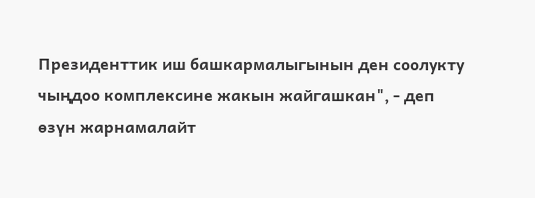Президенттик иш башкармалыгынын ден соолукту чыңдоо комплексине жакын жайгашкан", - деп өзүн жарнамалайт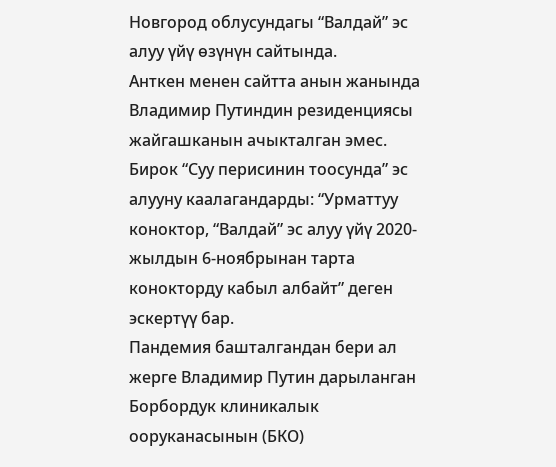Новгород облусундагы “Валдай” эс алуу үйү өзүнүн сайтында.
Анткен менен сайтта анын жанында Владимир Путиндин резиденциясы жайгашканын ачыкталган эмес. Бирок “Суу перисинин тоосунда” эс алууну каалагандарды: “Урматтуу коноктор, “Валдай” эс алуу үйү 2020-жылдын 6-ноябрынан тарта конокторду кабыл албайт” деген эскертүү бар.
Пандемия башталгандан бери ал жерге Владимир Путин дарыланган Борбордук клиникалык ооруканасынын (БКО)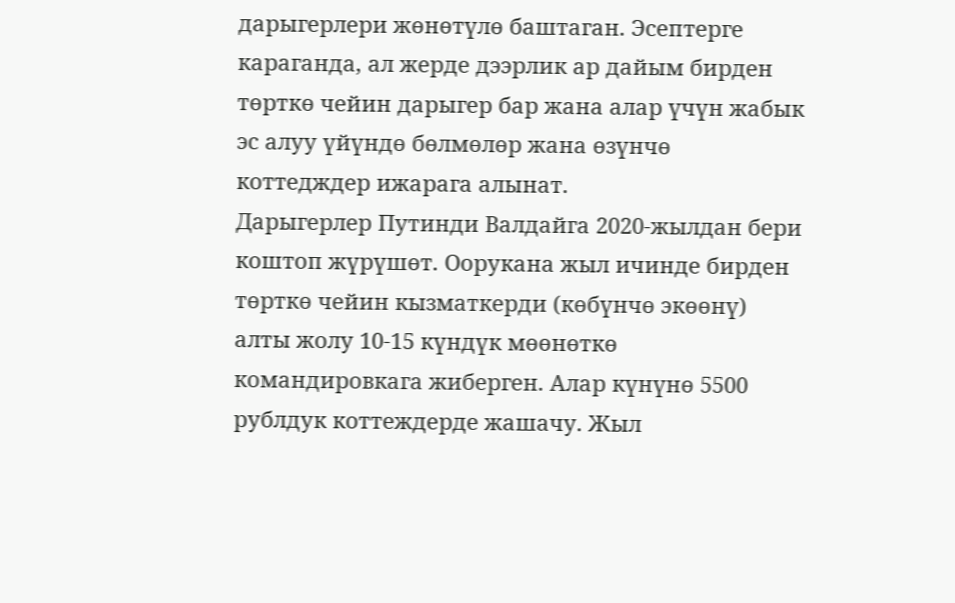дарыгерлери жөнөтүлө баштаган. Эсептерге караганда, ал жерде дээрлик ар дайым бирден төрткө чейин дарыгер бар жана алар үчүн жабык эс алуу үйүндө бөлмөлөр жана өзүнчө коттедждер ижарага алынат.
Дарыгерлер Путинди Валдайга 2020-жылдан бери коштоп жүрүшөт. Оорукана жыл ичинде бирден төрткө чейин кызматкерди (көбүнчө экөөнү) алты жолу 10-15 күндүк мөөнөткө командировкага жиберген. Алар күнүнө 5500 рублдук коттеждерде жашачу. Жыл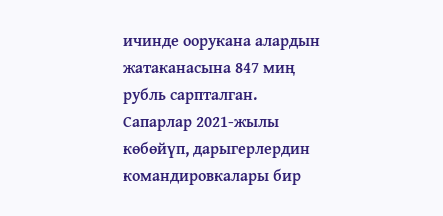ичинде оорукана алардын жатаканасына 847 миң рубль сарпталган.
Сапарлар 2021-жылы көбөйүп, дарыгерлердин командировкалары бир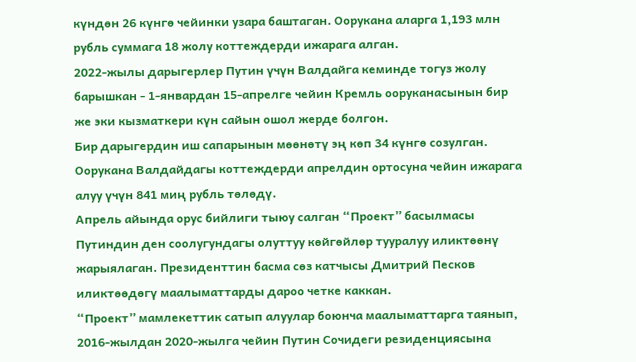күндөн 26 күнгө чейинки узара баштаган. Оорукана аларга 1,193 млн рубль суммага 18 жолу коттеждерди ижарага алган.
2022-жылы дарыгерлер Путин үчүн Валдайга кеминде тогуз жолу барышкан - 1-январдан 15-апрелге чейин Кремль ооруканасынын бир же эки кызматкери күн сайын ошол жерде болгон.
Бир дарыгердин иш сапарынын мөөнөтү эң көп 34 күнгө созулган. Оорукана Валдайдагы коттеждерди апрелдин ортосуна чейин ижарага алуу үчүн 841 миң рубль төлөдү.
Апрель айында орус бийлиги тыюу салган “Проект” басылмасы Путиндин ден соолугундагы олуттуу көйгөйлөр тууралуу иликтөөнү жарыялаган. Президенттин басма сөз катчысы Дмитрий Песков иликтөөдөгү маалыматтарды дароо четке каккан.
“Проект” мамлекеттик сатып алуулар боюнча маалыматтарга таянып, 2016-жылдан 2020-жылга чейин Путин Сочидеги резиденциясына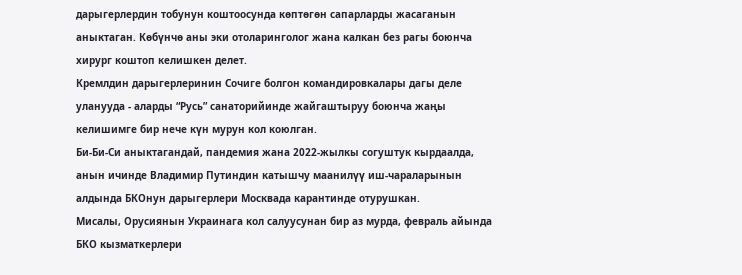дарыгерлердин тобунун коштоосунда көптөгөн сапарларды жасаганын аныктаган. Көбүнчө аны эки отоларинголог жана калкан без рагы боюнча хирург коштоп келишкен делет.
Кремлдин дарыгерлеринин Сочиге болгон командировкалары дагы деле уланууда - аларды “Русь” санаторийинде жайгаштыруу боюнча жаңы келишимге бир нече күн мурун кол коюлган.
Би-Би-Си аныктагандай, пандемия жана 2022-жылкы согуштук кырдаалда, анын ичинде Владимир Путиндин катышчу маанилүү иш-чараларынын алдында БКОнун дарыгерлери Москвада карантинде отурушкан.
Мисалы, Орусиянын Украинага кол салуусунан бир аз мурда, февраль айында БКО кызматкерлери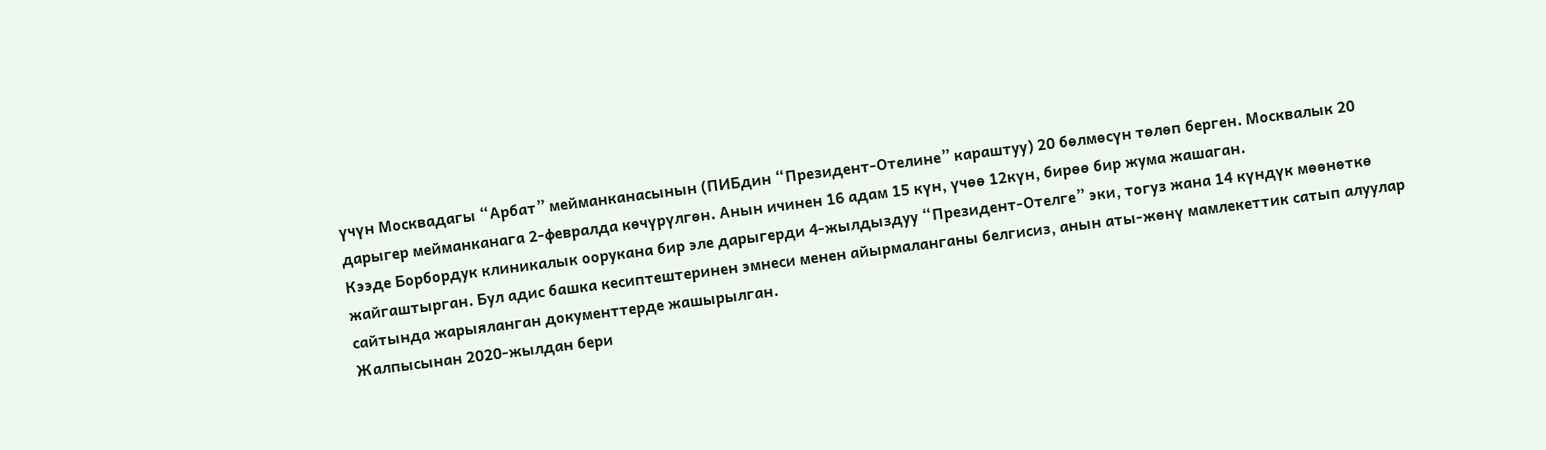үчүн Москвадагы “Арбат” мейманканасынын (ПИБдин “Президент-Отелине” караштуу) 20 бөлмөсүн төлөп берген. Москвалык 20 дарыгер мейманканага 2-февралда көчүрүлгөн. Анын ичинен 16 адам 15 күн, үчөө 12күн, бирөө бир жума жашаган.
Кээде Борбордук клиникалык оорукана бир эле дарыгерди 4-жылдыздуу “Президент-Отелге” эки, тогуз жана 14 күндүк мөөнөткө жайгаштырган. Бул адис башка кесиптештеринен эмнеси менен айырмаланганы белгисиз, анын аты-жөнү мамлекеттик сатып алуулар сайтында жарыяланган документтерде жашырылган.
Жалпысынан 2020-жылдан бери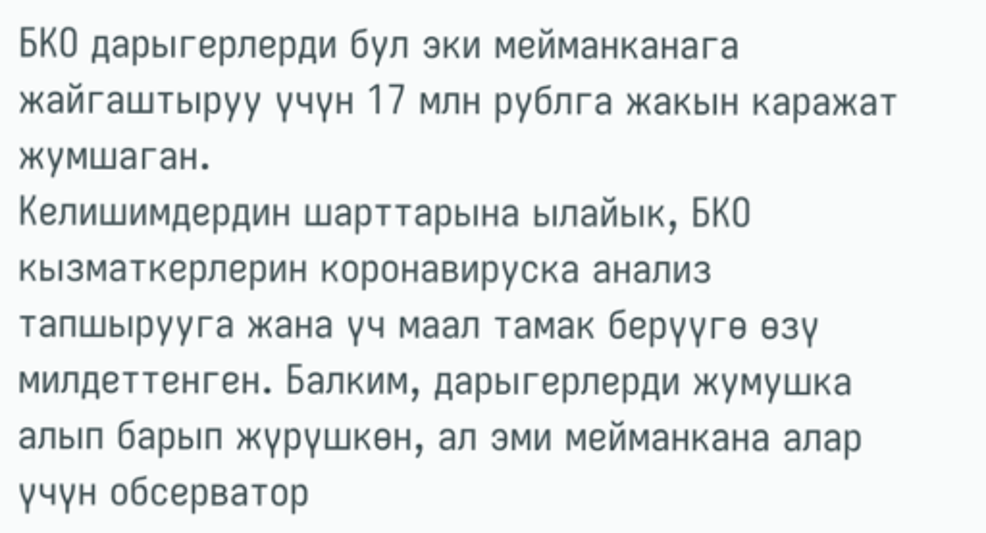БКО дарыгерлерди бул эки мейманканага жайгаштыруу үчүн 17 млн рублга жакын каражат жумшаган.
Келишимдердин шарттарына ылайык, БКО кызматкерлерин коронавируска анализ тапшырууга жана үч маал тамак берүүгө өзү милдеттенген. Балким, дарыгерлерди жумушка алып барып жүрүшкөн, ал эми мейманкана алар үчүн обсерватор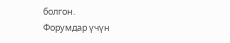болгон.
Форумдар үчүн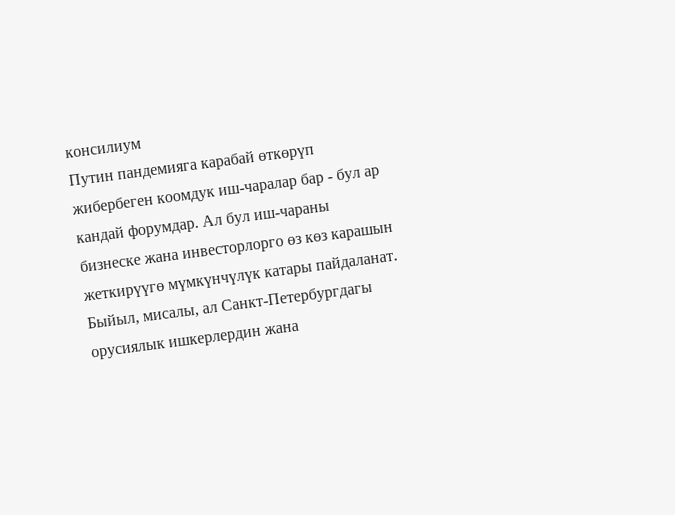консилиум
Путин пандемияга карабай өткөрүп жибербеген коомдук иш-чаралар бар - бул ар кандай форумдар. Ал бул иш-чараны бизнеске жана инвесторлорго өз көз карашын жеткирүүгө мүмкүнчүлүк катары пайдаланат.
Быйыл, мисалы, ал Санкт-Петербургдагы орусиялык ишкерлердин жана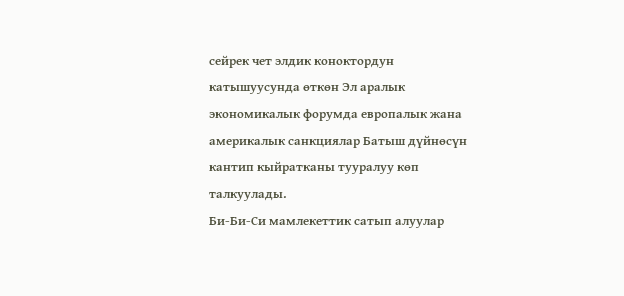сейрек чет элдик коноктордун катышуусунда өткөн Эл аралык экономикалык форумда европалык жана америкалык санкциялар Батыш дүйнөсүн кантип кыйратканы тууралуу көп талкуулады.
Би-Би-Си мамлекеттик сатып алуулар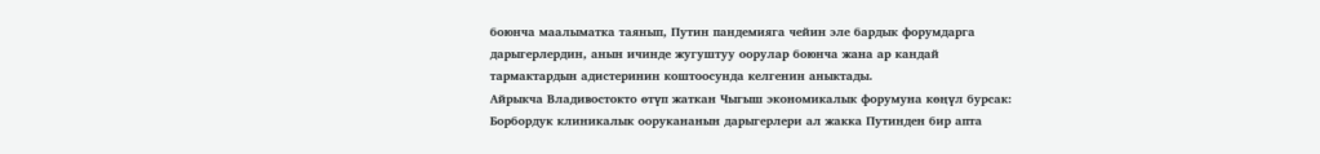боюнча маалыматка таянып, Путин пандемияга чейин эле бардык форумдарга дарыгерлердин, анын ичинде жугуштуу оорулар боюнча жана ар кандай тармактардын адистеринин коштоосунда келгенин аныктады.
Айрыкча Владивостокто өтүп жаткан Чыгыш экономикалык форумуна көңүл бурсак: Борбордук клиникалык оорукананын дарыгерлери ал жакка Путинден бир апта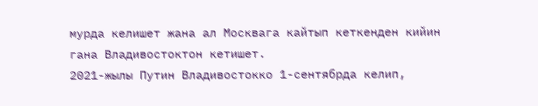мурда келишет жана ал Москвага кайтып кеткенден кийин гана Владивостоктон кетишет.
2021-жылы Путин Владивостокко 1-сентябрда келип,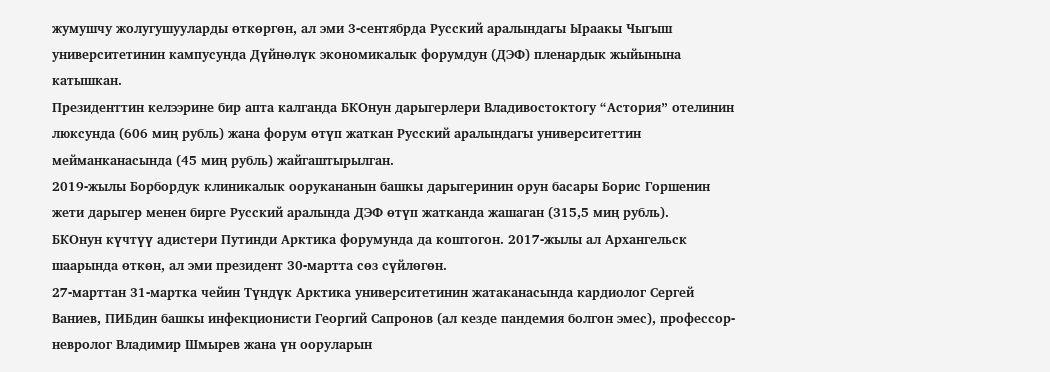жумушчу жолугушууларды өткөргөн, ал эми 3-сентябрда Русский аралындагы Ыраакы Чыгыш университетинин кампусунда Дүйнөлүк экономикалык форумдун (ДЭФ) пленардык жыйынына катышкан.
Президенттин келээрине бир апта калганда БКОнун дарыгерлери Владивостоктогу “Астория” отелинин люксунда (606 миң рубль) жана форум өтүп жаткан Русский аралындагы университеттин мейманканасында (45 миң рубль) жайгаштырылган.
2019-жылы Борбордук клиникалык оорукананын башкы дарыгеринин орун басары Борис Горшенин жети дарыгер менен бирге Русский аралында ДЭФ өтүп жатканда жашаган (315,5 миң рубль).
БКОнун күчтүү адистери Путинди Арктика форумунда да коштогон. 2017-жылы ал Архангельск шаарында өткөн, ал эми президент 30-мартта сөз сүйлөгөн.
27-марттан 31-мартка чейин Түндүк Арктика университетинин жатаканасында кардиолог Сергей Ваниев, ПИБдин башкы инфекционисти Георгий Сапронов (ал кезде пандемия болгон эмес), профессор-невролог Владимир Шмырев жана үн ооруларын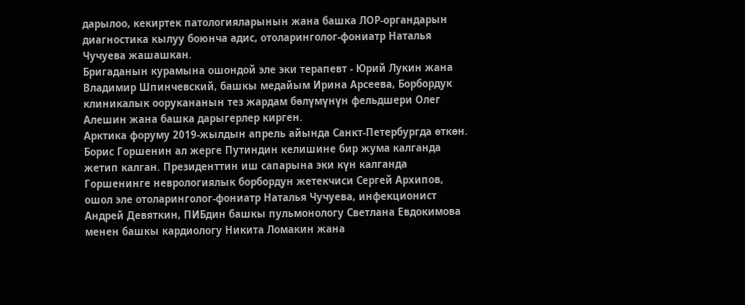дарылоо, кекиртек патологияларынын жана башка ЛОР-органдарын диагностика кылуу боюнча адис, отоларинголог-фониатр Наталья Чучуева жашашкан.
Бригаданын курамына ошондой эле эки терапевт - Юрий Лукин жана Владимир Шпинчевский, башкы медайым Ирина Арсеева, Борбордук клиникалык оорукананын тез жардам бөлүмүнүн фельдшери Олег Алешин жана башка дарыгерлер кирген.
Арктика форуму 2019-жылдын апрель айында Санкт-Петербургда өткөн. Борис Горшенин ал жерге Путиндин келишине бир жума калганда жетип калган. Президенттин иш сапарына эки күн калганда Горшенинге неврологиялык борбордун жетекчиси Сергей Архипов, ошол эле отоларинголог-фониатр Наталья Чучуева, инфекционист Андрей Девяткин, ПИБдин башкы пульмонологу Светлана Евдокимова менен башкы кардиологу Никита Ломакин жана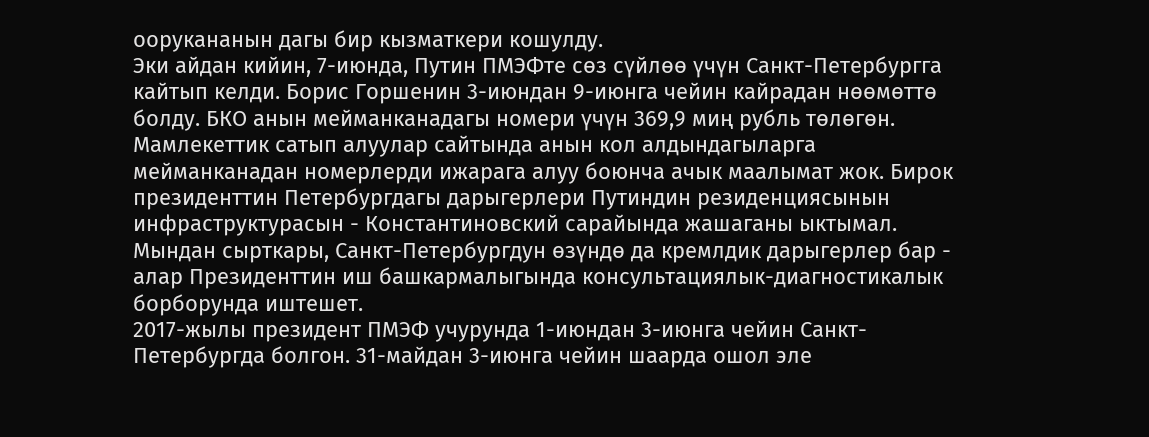оорукананын дагы бир кызматкери кошулду.
Эки айдан кийин, 7-июнда, Путин ПМЭФте сөз сүйлөө үчүн Санкт-Петербургга кайтып келди. Борис Горшенин 3-июндан 9-июнга чейин кайрадан нөөмөттө болду. БКО анын мейманканадагы номери үчүн 369,9 миң рубль төлөгөн.
Мамлекеттик сатып алуулар сайтында анын кол алдындагыларга мейманканадан номерлерди ижарага алуу боюнча ачык маалымат жок. Бирок президенттин Петербургдагы дарыгерлери Путиндин резиденциясынын инфраструктурасын - Константиновский сарайында жашаганы ыктымал. Мындан сырткары, Санкт-Петербургдун өзүндө да кремлдик дарыгерлер бар - алар Президенттин иш башкармалыгында консультациялык-диагностикалык борборунда иштешет.
2017-жылы президент ПМЭФ учурунда 1-июндан 3-июнга чейин Санкт-Петербургда болгон. 31-майдан 3-июнга чейин шаарда ошол эле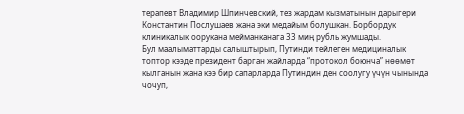терапевт Владимир Шпинчевский, тез жардам кызматынын дарыгери Константин Послушаев жана эки медайым болушкан. Борбордук клиникалык оорукана мейманканага 33 миң рубль жумшады.
Бул маалыматтарды салыштырып, Путинди тейлеген медициналык топтор кээде президент барган жайларда “протокол боюнча” нөөмөт кылганын жана кээ бир сапарларда Путиндин ден соолугу үчүн чынында чочуп,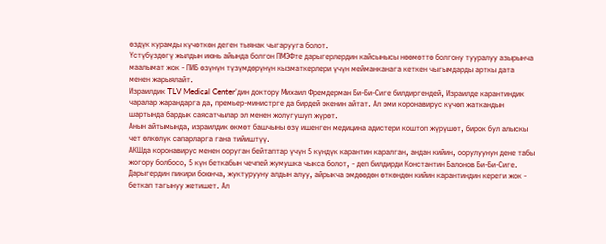өздүк курамды күчөткөн деген тыянак чыгарууга болот.
Үстүбүздөгү жылдын июнь айында болгон ПМЭФте дарыгерлердин кайсынысы нөөмөттө болгону тууралуу азырынча маалымат жок - ПИБ өзүнүн түзүмдөрүнүн кызматкерлери үчүн мейманканага кеткен чыгымдарды арткы дата менен жарыялайт.
Израилдик TLV Medical Center’дин доктору Михаил Фремдерман Би-Би-Сиге билдиргендей, Израилде карантиндик чаралар жарандарга да, премьер-министрге да бирдей экенин айтат. Ал эми коронавирус күчөп жаткандын шартында бардык саясатчылар эл менен жолугушуп жүрөт.
Анын айтымында, израилдик өкмөт башчыны өзү ишенген медицина адистери коштоп жүрүшөт, бирок бул алыскы чет өлкөлүк сапарларга гана тийиштүү.
АКШда коронавирус менен ооруган бейтаптар үчүн 5 күндүк карантин каралган, андан кийин, оорулуунун дене табы жогору болбосо, 5 күн беткабын чечпей жумушка чыкса болот, - деп билдирди Константин Балонов Би-Би-Сиге. Дарыгердин пикири боюнча, жуктурууну алдын алуу, айрыкча эмдөөдөн өткөндөн кийин карантиндин кереги жок - беткап тагынуу жетишет. Ал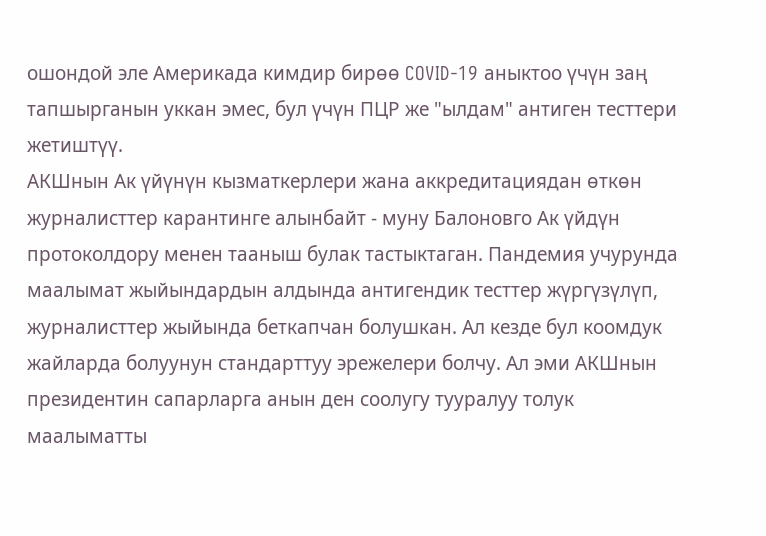ошондой эле Америкада кимдир бирөө COVID-19 аныктоо үчүн заң тапшырганын уккан эмес, бул үчүн ПЦР же "ылдам" антиген тесттери жетиштүү.
АКШнын Ак үйүнүн кызматкерлери жана аккредитациядан өткөн журналисттер карантинге алынбайт - муну Балоновго Ак үйдүн протоколдору менен тааныш булак тастыктаган. Пандемия учурунда маалымат жыйындардын алдында антигендик тесттер жүргүзүлүп, журналисттер жыйында беткапчан болушкан. Ал кезде бул коомдук жайларда болуунун стандарттуу эрежелери болчу. Ал эми АКШнын президентин сапарларга анын ден соолугу тууралуу толук маалыматты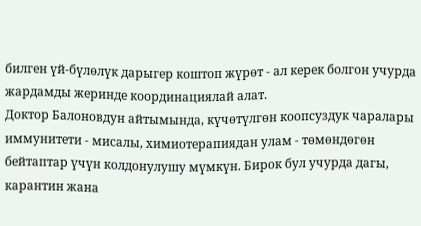билген үй-бүлөлүк дарыгер коштоп жүрөт - ал керек болгон учурда жардамды жеринде координациялай алат.
Доктор Балоновдун айтымында, күчөтүлгөн коопсуздук чаралары иммунитети - мисалы, химиотерапиядан улам - төмөндөгөн бейтаптар үчүн колдонулушу мүмкүн. Бирок бул учурда дагы, карантин жана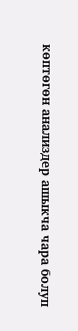көптөгөн анализдер ашыкча чара болуп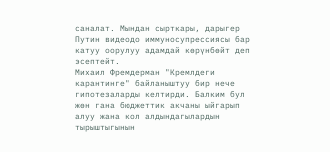саналат. Мындан сырткары, дарыгер Путин видеодо иммуносупрессиясы бар катуу оорулуу адамдай көрүнбөйт деп эсептейт.
Михаил Фремдерман "Кремлдеги карантинге" байланыштуу бир нече гипотезаларды келтирди. Балким бул жөн гана бюджеттик акчаны ыйгарып алуу жана кол алдындагылардын тырыштыгынын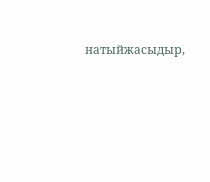натыйжасыдыр,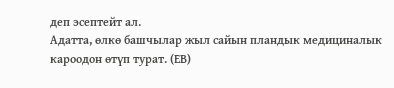деп эсептейт ал.
Адатта, өлкө башчылар жыл сайын пландык медициналык кароодон өтүп турат. (ЕВ)